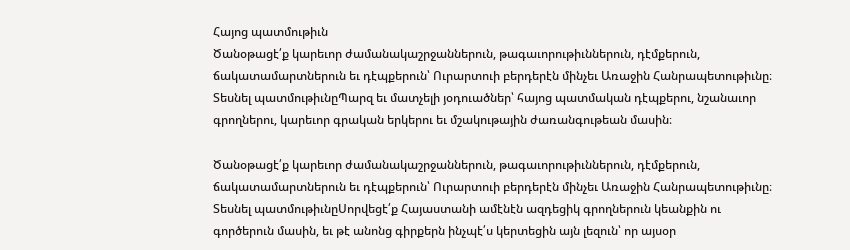Հայոց պատմութիւն
Ծանօթացէ՛ք կարեւոր ժամանակաշրջաններուն, թագաւորութիւններուն, դէմքերուն, ճակատամարտներուն եւ դէպքերուն՝ Ուրարտուի բերդերէն մինչեւ Առաջին Հանրապետութիւնը։
Տեսնել պատմութիւնըՊարզ եւ մատչելի յօդուածներ՝ հայոց պատմական դէպքերու, նշանաւոր գրողներու, կարեւոր գրական երկերու եւ մշակութային ժառանգութեան մասին։

Ծանօթացէ՛ք կարեւոր ժամանակաշրջաններուն, թագաւորութիւններուն, դէմքերուն, ճակատամարտներուն եւ դէպքերուն՝ Ուրարտուի բերդերէն մինչեւ Առաջին Հանրապետութիւնը։
Տեսնել պատմութիւնըՍորվեցէ՛ք Հայաստանի ամէնէն ազդեցիկ գրողներուն կեանքին ու գործերուն մասին, եւ թէ անոնց գիրքերն ինչպէ՛ս կերտեցին այն լեզուն՝ որ այսօր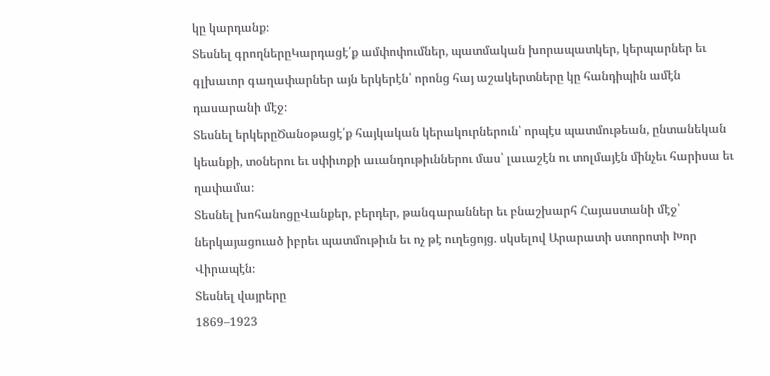կը կարդանք։
Տեսնել գրողներըԿարդացէ՛ք ամփոփումներ, պատմական խորապատկեր, կերպարներ եւ գլխաւոր գաղափարներ այն երկերէն՝ որոնց հայ աշակերտները կը հանդիպին ամէն դասարանի մէջ։
Տեսնել երկերըԾանօթացէ՛ք հայկական կերակուրներուն՝ որպէս պատմութեան, ընտանեկան կեանքի, տօներու եւ սփիւռքի աւանդութիւններու մաս՝ լաւաշէն ու տոլմայէն մինչեւ հարիսա եւ ղափամա։
Տեսնել խոհանոցըՎանքեր, բերդեր, թանգարաններ եւ բնաշխարհ Հայաստանի մէջ՝ ներկայացուած իբրեւ պատմութիւն եւ ոչ թէ ուղեցոյց. սկսելով Արարատի ստորոտի Խոր Վիրապէն։
Տեսնել վայրերը
1869–1923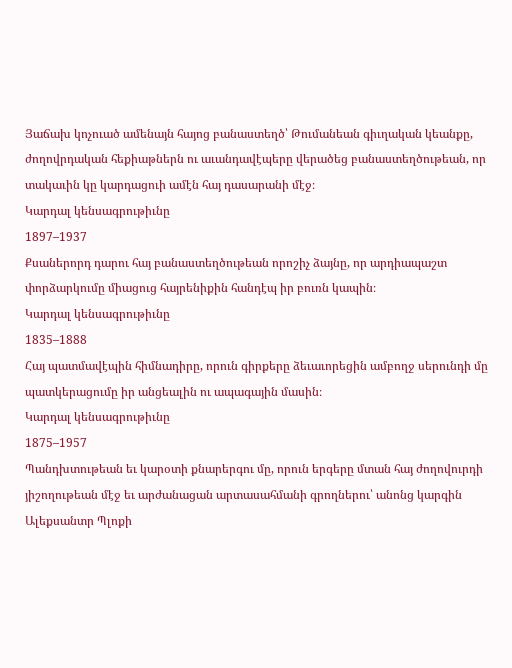Յաճախ կոչուած ամենայն հայոց բանաստեղծ՝ Թումանեան գիւղական կեանքը, ժողովրդական հեքիաթներն ու աւանդավէպերը վերածեց բանաստեղծութեան, որ տակաւին կը կարդացուի ամէն հայ դասարանի մէջ։
Կարդալ կենսագրութիւնը
1897–1937
Քսաներորդ դարու հայ բանաստեղծութեան որոշիչ ձայնը, որ արդիապաշտ փորձարկումը միացուց հայրենիքին հանդէպ իր բուռն կապին։
Կարդալ կենսագրութիւնը
1835–1888
Հայ պատմավէպին հիմնադիրը, որուն գիրքերը ձեւաւորեցին ամբողջ սերունդի մը պատկերացումը իր անցեալին ու ապագային մասին։
Կարդալ կենսագրութիւնը
1875–1957
Պանդխտութեան եւ կարօտի քնարերգու մը, որուն երգերը մտան հայ ժողովուրդի յիշողութեան մէջ եւ արժանացան արտասահմանի գրողներու՝ անոնց կարգին Ալեքսանտր Պլոքի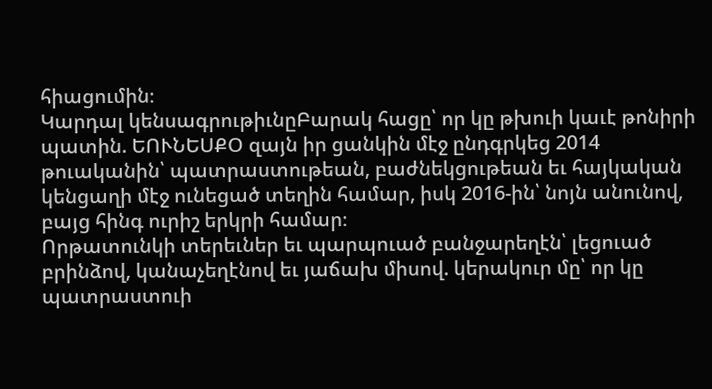հիացումին։
Կարդալ կենսագրութիւնըԲարակ հացը՝ որ կը թխուի կաւէ թոնիրի պատին. ԵՈՒՆԵՍՔՕ զայն իր ցանկին մէջ ընդգրկեց 2014 թուականին՝ պատրաստութեան, բաժնեկցութեան եւ հայկական կենցաղի մէջ ունեցած տեղին համար, իսկ 2016-ին՝ նոյն անունով, բայց հինգ ուրիշ երկրի համար։
Որթատունկի տերեւներ եւ պարպուած բանջարեղէն՝ լեցուած բրինձով, կանաչեղէնով եւ յաճախ միսով. կերակուր մը՝ որ կը պատրաստուի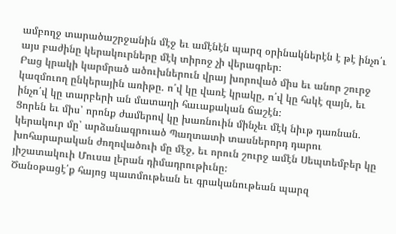ամբողջ տարածաշրջանին մէջ եւ ամէնէն պարզ օրինակներէն է թէ ինչո՛ւ այս բաժինը կերակուրները մէկ տիրոջ չի վերագրեր։
Բաց կրակի կարմրած ածուխներուն վրայ խորոված միս եւ անոր շուրջ կազմուող ընկերային առիթը. ո՛վ կը վառէ կրակը, ո՛վ կը հսկէ զայն, եւ ինչո՛վ կը տարբերի ան մատաղի հաւաքական ճաշէն։
Ցորեն եւ միս՝ որոնք ժամերով կը խառնուին մինչեւ մէկ նիւթ դառնան. կերակուր մը՝ արձանագրուած Պաղտատի տասներորդ դարու խոհարարական ժողովածուի մը մէջ, եւ որուն շուրջ ամէն Սեպտեմբեր կը յիշատակուի Մուսա լերան դիմադրութիւնը։
Ծանօթացէ՛ք հայոց պատմութեան եւ գրականութեան պարզ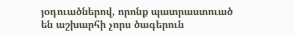յօդուածներով, որոնք պատրաստուած են աշխարհի չորս ծագերուն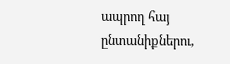ապրող հայ ընտանիքներու,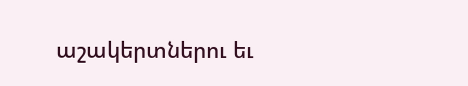աշակերտներու եւ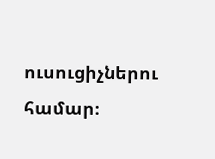ուսուցիչներու համար։